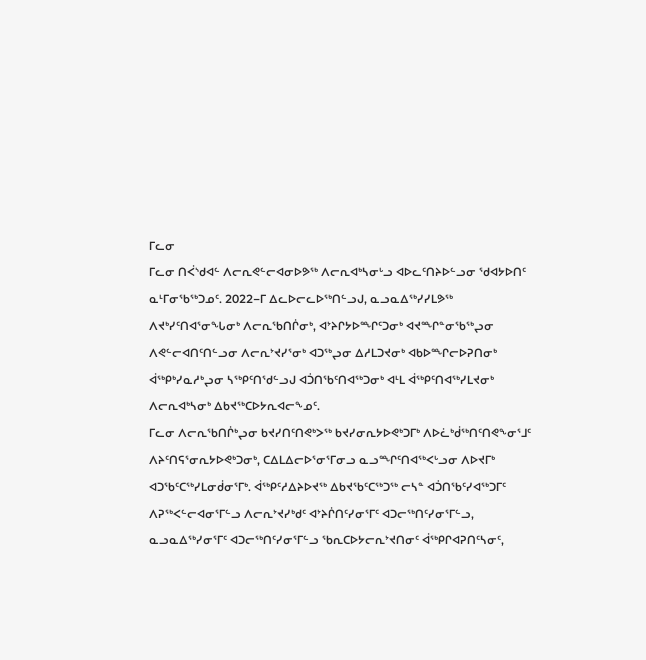ᒥᓚᓂ
ᒥᓚᓂ ᑎᐹᔅᑯᐊᓪ ᐱᓕᕆᕙᓪᓕᐊᓂᐅᕗᖅ ᐱᓕᕆᐊᒃᓴᓂᒡᓗ ᐊᐅᓚᑦᑎᔨᐅᓪᓗᓂ ᖁᐊᔭᐅᑎᑦ ᓇᒻᒥᓂᖃᖅᑐᓄᑦ. 2022−ᒥ ᐃᓚᐅᓕᓚᐅᖅᑎᓪᓗᒍ, ᓇᓗᓇᐃᖅᓯᓯᒪᕗᖅ ᐱᔪᒃᓯᑦᑎᐊᕐᓂᖓᓂᒃ ᐱᓕᕆᖃᑎᒌᓂᒃ, ᐊᔾᔨᒋᔭᐅᙱᑦᑐᓂᒃ ᐊᔪᙱᓐᓂᖃᖅᖢᓂ ᐱᕙᓪᓕᐊᑎᑦᑎᓪᓗᓂ ᐱᓕᕆᔾᔪᓯᕐᓂᒃ ᐊᑐᖅᖢᓂ ᐃᓱᒪᑐᔪᓂᒃ ᐊᑲᐅᙱᓕᐅᕈᑎᓂᒃ ᐋᖅᑭᒃᓯᓇᓱᒃᖢᓂ ᓴᖅᑭᑦᑎᖁᓪᓗᒍ ᐊᑑᑎᖃᑦᑎᐊᖅᑐᓂᒃ ᐊᒻᒪ ᐋᖅᑭᑦᑎᐊᖅᓯᒪᔪᓂᒃ ᐱᓕᕆᐊᒃᓴᓂᒃ ᐃᑲᔪᖅᑕᐅᔭᕆᐊᓕᖕᓄᑦ.
ᒥᓚᓂ ᐱᓕᕆᖃᑎᒌᒃᖢᓂ ᑲᔪᓯᑎᑦᑎᕙᒃᐳᖅ ᑲᔪᓯᓂᕆᔭᐅᕙᒃᑐᒥᒃ ᐱᐅᓛᒃᑰᖅᑎᑦᑎᕙᖕᓂᕐᒧᑦ ᐱᔨᑦᑎᕋᕐᓂᕆᔭᐅᕙᒃᑐᓂᒃ, ᑕᐃᒪᐃᓕᐅᕐᓂᕐᒥᓂᓗ ᓇᓗᙱᑦᑎᐊᖅᐸᒡᓗᓂ ᐱᐅᔪᒥᒃ ᐊᑐᖃᑦᑕᖅᓯᒪᓂᑰᓂᕐᒥᒃ. ᐋᖅᑭᑦᓱᐃᔨᐅᔪᖅ ᐃᑲᔪᖃᑦᑕᖅᑐᖅ ᓕᓴᓐ ᐊᑑᑎᖃᑦᓯᐊᖅᑐᒥᑦ ᐱᕈᖅᐸᓪᓕᐊᓂᕐᒥᓪᓗ ᐱᓕᕆᔾᔪᓯᒃᑯᑦ ᐊᔾᔨᒌᑎᑦᓯᓂᕐᒥᑦ ᐊᑐᓕᖅᑎᑦᓯᓂᕐᒥᓪᓗ, ᓇᓗᓇᐃᖅᓯᓂᕐᒥᑦ ᐊᑐᓕᖅᑎᑦᓯᓂᕐᒥᓪᓗ ᖃᕆᑕᐅᔭᓕᕆᔾᔪᑎᓂᑦ ᐋᖅᑭᒋᐊᕈᑎᑦᓴᓂᑦ,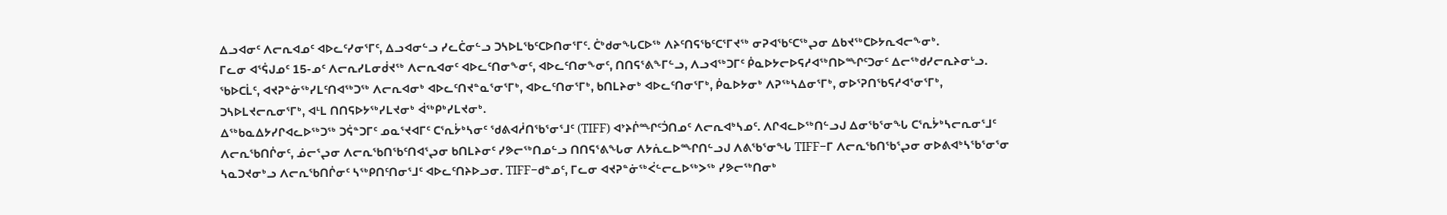ᐃᓗᐊᓂᑦ ᐱᓕᕆᐊᓄᑦ ᐊᐅᓚᑦᓯᓂᕐᒥᑦ, ᐃᓗᐊᓂᓪᓗ ᓯᓚᑖᓂᓪᓗ ᑐᓴᐅᒪᖃᑦᑕᐅᑎᓂᕐᒥᑦ. ᑖᒃᑯᓂᖓᑕᐅᖅ ᐱᔨᑦᑎᕋᖃᑦᑕᕐᒥᔪᖅ ᓂᕈᐊᖃᑦᑕᖅᖢᓂ ᐃᑲᔪᖅᑕᐅᔭᕆᐊᓕᖕᓂᒃ.
ᒥᓚᓂ ᐊᕐᕌᒍᓄᑦ 15-ᓄᑦ ᐱᓕᕆᓯᒪᓂᑰᔪᖅ ᐱᓕᕆᐊᓂᑦ ᐊᐅᓚᑦᑎᓂᖕᓂᑦ, ᐊᐅᓚᑦᑎᓂᖕᓂᑦ, ᑎᑎᕋᕐᕕᖕᒥᓪᓗ, ᐱᓗᐊᖅᑐᒥᑦ ᑮᓇᐅᔭᓕᐅᕋᓱᐊᖅᑎᐅᙱᑦᑐᓂᑦ ᐃᓕᖅᑯᓯᓕᕆᔨᓂᒡᓗ. ᖃᐅᑕᒫᑦ, ᐊᔪᕈᓐᓃᖅᓯᒪᑦᑎᐊᖅᑐᖅ ᐱᓕᕆᐊᓂᒃ ᐊᐅᓚᑦᑎᔪᓐᓇᕐᓂᕐᒥᒃ, ᐊᐅᓚᑦᑎᓂᕐᒥᒃ, ᑲᑎᒪᔨᓂᒃ ᐊᐅᓚᑦᑎᓂᕐᒥᒃ, ᑮᓇᐅᔭᓂᒃ ᐱᕈᖅᓴᐃᓂᕐᒥᒃ, ᓂᐅᕐᕈᑎᖃᕋᓱᐊᕐᓂᕐᒥᒃ, ᑐᓴᐅᒪᔪᓕᕆᓂᕐᒥᒃ, ᐊᒻᒪ ᑎᑎᕋᐅᔭᖅᓯᒪᔪᓂᒃ ᐋᖅᑭᒃᓯᒪᔪᓂᒃ.
ᐃᖅᑲᓇᐃᔭᓯᒋᐊᓚᐅᖅᑐᖅ ᑐᕌᓐᑐᒥᑦ ᓄᓇᕐᔪᐊᒥᑦ ᑕᕐᕆᔮᒃᓴᓂᑦ ᖁᕕᐊᓲᑎᖃᕐᓂᕐᒧᑦ (TIFF) ᐊᔾᔨᒌᙱᑦᑑᑎᓄᑦ ᐱᓕᕆᐊᒃᓴᓄᑦ. ᐱᒋᐊᓚᐅᖅᑎᓪᓗᒍ ᐃᓂᖃᕐᓂᖓ ᑕᕐᕆᔮᒃᓴᓕᕆᓂᕐᒧᑦ ᐱᓕᕆᖃᑎᒌᓂᑦ, ᓅᓕᕐᖢᓂ ᐱᓕᕆᖃᑎᖃᑦᑎᐊᕐᖢᓂ ᑲᑎᒪᔨᓂᑦ ᓯᕗᓕᖅᑎᓄᓪᓗ ᑎᑎᕋᕐᕕᖓᓂ ᐱᔭᕇᓚᐅᙱᑎᓪᓗᒍ ᐱᕕᖃᕐᓂᖓ TIFF−ᒥ ᐱᓕᕆᖃᑎᖃᕐᖢᓂ ᓂᐅᕕᐊᒃᓴᖃᕐᓂᕐᓂ ᓴᓇᑐᔪᓂᒃᓗ ᐱᓕᕆᖃᑎᒌᓂᑦ ᓴᖅᑭᑎᑦᑎᓂᕐᒧᑦ ᐊᐅᓚᑦᑎᔨᐅᓗᓂ. TIFF−ᑯᓐᓄᑦ, ᒥᓚᓂ ᐊᔪᕈᓐᓃᖅᐹᓪᓕᓚᐅᖅᐳᖅ ᓯᕗᓕᖅᑎᓂᒃ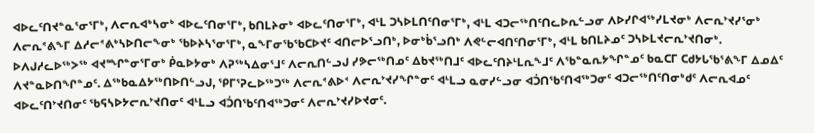ᐊᐅᓚᑦᑎᔪᓐᓇᕐᓂᕐᒥᒃ, ᐱᓕᕆᐊᒃᓴᓂᒃ ᐊᐅᓚᑦᑎᓂᕐᒥᒃ, ᑲᑎᒪᔨᓂᒃ ᐊᐅᓚᑦᑎᓂᕐᒥᒃ, ᐊᒻᒪ ᑐᓴᐅᒪᑎᑦᑎᓂᕐᒥᒃ, ᐊᒻᒪ ᐊᑐᓕᖅᑎᑦᑎᓚᐅᕆᓪᓗᓂ ᐱᐅᓯᒋᐊᖅᓯᒪᔪᓂᒃ ᐱᓕᕆᔾᔪᓯᕐᓂᒃ ᐱᓕᕆᕝᕕᖕᒥ ᐃᓱᓕᕝᕕᒃᓴᐅᑎᓕᖕᓂᒃ ᖃᐅᔨᓴᕐᓂᕐᒥᒃ, ᓇᖕᒥᓂᖃᖃᑕᐅᔪᑦ ᐊᑎᓕᐅᕐᓗᑎᒃ, ᐅᓂᒃᑳᕐᓗᑎᒃ ᐱᕙᓪᓕᐊᑎᑦᑎᓂᕐᒥᒃ, ᐊᒻᒪ ᑲᑎᒪᔨᓄᑦ ᑐᓴᐅᒪᔪᓕᕆᔾᔪᑎᓂᒃ.
ᐅᐱᒍᓱᓚᐅᖅᐳᖅ ᐊᔪᙱᓐᓂᕐᒥᓂᒃ ᑮᓇᐅᔭᓂᒃ ᐱᕈᖅᓴᐃᓂᕐᒧᑦ ᐱᓕᕆᑎᓪᓗᒍ ᓯᕗᓕᖅᑎᓄᑦ ᐃᑲᔪᖅᑎᒧᑦ ᐊᐅᓚᑦᑎᔨᒻᒪᕆᖕᒧᑦ ᐱᖃᓐᓇᕆᔭᖏᓐᓄᑦ ᑲᓇᑕᒥ ᑕᑯᔭᒐᖃᕐᕕᖕᒥ ᐃᓄᐃᑦ ᐱᔪᓐᓇᐅᑎᖏᓐᓄᑦ. ᐃᖅᑲᓇᐃᔭᖅᑎᐅᑎᓪᓗᒍ, ᕿᒥᕐᕈᓚᐅᖅᑐᖅ ᐱᓕᕆᕝᕕᐅᑉ ᐱᓕᕆᔾᔪᓯᖏᓐᓂᑦ ᐊᒻᒪᓗ ᓇᓂᓯᓪᓗᓂ ᐊᑑᑎᖃᑦᑎᐊᖅᑐᓂᑦ ᐊᑐᓕᖅᑎᑦᑎᓂᒃᑯᑦ ᐱᓕᕆᐊᓄᑦ ᐊᐅᓚᑦᑎᔾᔪᑎᓂᑦ ᖃᕋᓴᐅᔭᓕᕆᔾᔪᑎᓂᑦ ᐊᒻᒪᓗ ᐊᑑᑎᖃᑦᑎᐊᖅᑐᓂᑦ ᐱᓕᕆᔾᔪᓯᐅᔪᓂᑦ.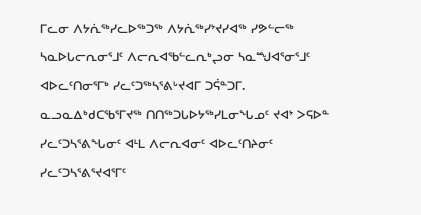ᒥᓚᓂ ᐱᔭᕇᖅᓯᓚᐅᖅᑐᖅ ᐱᔭᕇᖅᓯᔾᔪᓯᐊᖅ ᓯᕗᓪᓕᖅ ᓴᓇᐅᒐᓕᕆᓂᕐᒧᑦ ᐱᓕᕆᐊᖃᓪᓚᕆᒃᖢᓂ ᓴᓇᙳᐊᕐᓂᕐᒧᑦ ᐊᐅᓚᑦᑎᓂᕐᒥᒃ ᓯᓚᑦᑐᖅᓴᕐᕕᒡᔪᐊᒥ ᑐᕌᓐᑐᒥ. ᓇᓗᓇᐃᒃᑯᑕᖃᕐᒥᔪᖅ ᑎᑎᖅᑐᒐᐅᔭᖅᓯᒪᓂᖓᓄᑦ ᔪᐊᔾ ᐳᕋᐅᓐ ᓯᓚᑦᑐᓴᕐᕕᖓᓂᑦ ᐊᒻᒪ ᐱᓕᕆᐊᓂᑦ ᐊᐅᓚᑦᑎᔨᓂᑦ ᓯᓚᑦᑐᓴᕐᕕᕐᔪᐊᕐᒥᑦ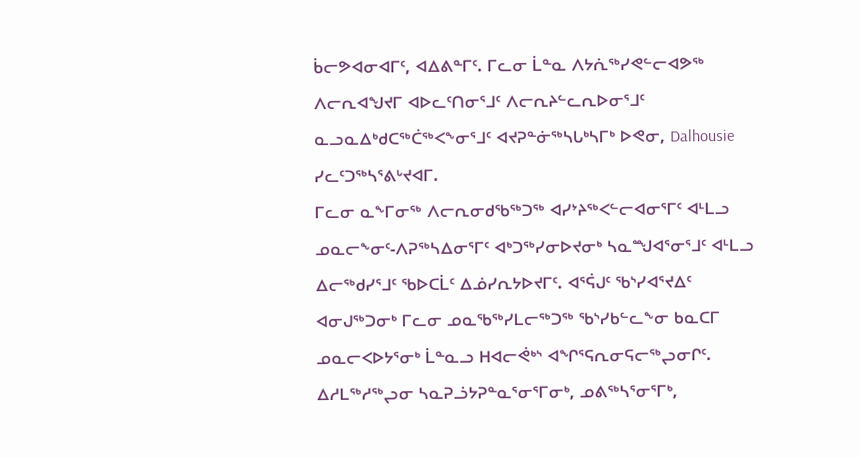ᑳᓕᕗᐊᓂᐊᒥᑦ, ᐊᐃᕕᓐᒥᑦ. ᒥᓚᓂ ᒫᓐᓇ ᐱᔭᕇᖅᓯᕙᓪᓕᐊᕗᖅ ᐱᓕᕆᐊᖑᔪᒥ ᐊᐅᓚᑦᑎᓂᕐᒧᑦ ᐱᓕᕆᔨᓪᓚᕆᐅᓂᕐᒧᑦ ᓇᓗᓇᐃᒃᑯᑕᖅᑖᖅᐸᖕᓂᕐᒧᑦ ᐊᔪᕈᓐᓃᖅᓴᒐᒃᓴᒥᒃ ᐅᕙᓂ, Dalhousie ᓯᓚᑦᑐᖅᓴᕐᕕᒡᔪᐊᒥ.
ᒥᓚᓂ ᓇᖕᒥᓂᖅ ᐱᓕᕆᓂᑯᖃᖅᑐᖅ ᐊᓯᔾᔨᖅᐸᓪᓕᐊᓂᕐᒥᑦ ᐊᒻᒪᓗ ᓄᓇᓕᖕᓂᑦ-ᐱᕈᖅᓴᐃᓂᕐᒥᑦ ᐊᒃᑐᖅᓯᓂᐅᔪᓂᒃ ᓴᓇᙳᐊᕐᓂᕐᒧᑦ ᐊᒻᒪᓗ ᐃᓕᖅᑯᓯᕐᒧᑦ ᖃᐅᑕᒫᑦ ᐃᓅᓯᕆᔭᐅᔪᒥᑦ. ᐊᕐᕌᒍᑦ ᖃᔅᓯᐊᕐᔪᐃᑦ ᐊᓂᒍᖅᑐᓂᒃ ᒥᓚᓂ ᓄᓇᖃᖅᓯᒪᓕᖅᑐᖅ ᖃᔅᓯᑲᓪᓚᖕᓂ ᑲᓇᑕᒥ ᓄᓇᓕᐸᐅᔭᕐᓂᒃ ᒫᓐᓇᓗ ᕼᐊᓕᕚᒃᔅ ᐊᖏᕐᕋᕆᓂᕋᓕᖅᖢᓂᒋᑦ. ᐃᓱᒪᖅᓱᖅᖢᓂ ᓴᓇᕈᓘᔭᕈᓐᓇᕐᓂᕐᒥᓂᒃ, ᓄᕕᖅᓴᕐᓂᕐᒥᒃ,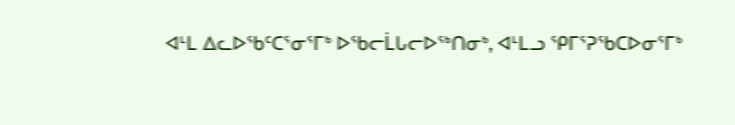ᐊᒻᒪ ᐃᓚᐅᖃᑦᑕᕐᓂᕐᒥᒃ ᐅᖃᓕᒫᒐᓕᐅᖅᑎᓂᒃ, ᐊᒻᒪᓗ ᕿᒥᕐᕈᖃᑕᐅᓂᕐᒥᒃ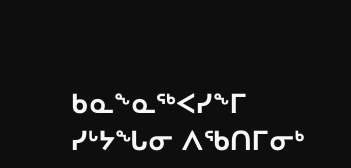ᑲᓇᖕᓇᖅᐸᓯᖕᒥ ᓯᒡᔭᖓᓂ ᐱᖃᑎᒥᓂᒃ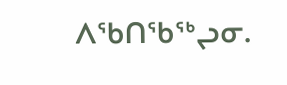ᐱᖃᑎᖃᖅᖢᓂ.